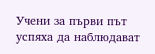Учени за първи път успяха да наблюдават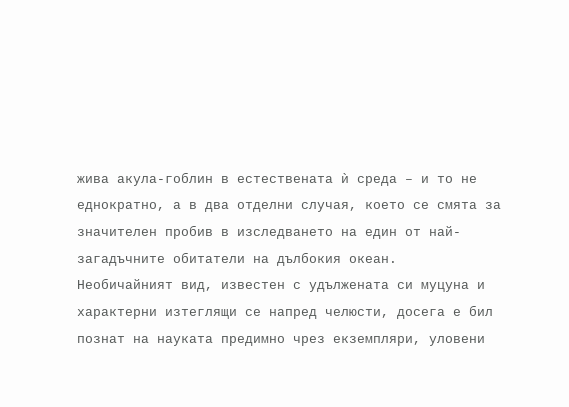жива акула-гоблин в естествената ѝ среда – и то не еднократно, а в два отделни случая, което се смята за значителен пробив в изследването на един от най-загадъчните обитатели на дълбокия океан.
Необичайният вид, известен с удължената си муцуна и характерни изтеглящи се напред челюсти, досега е бил познат на науката предимно чрез екземпляри, уловени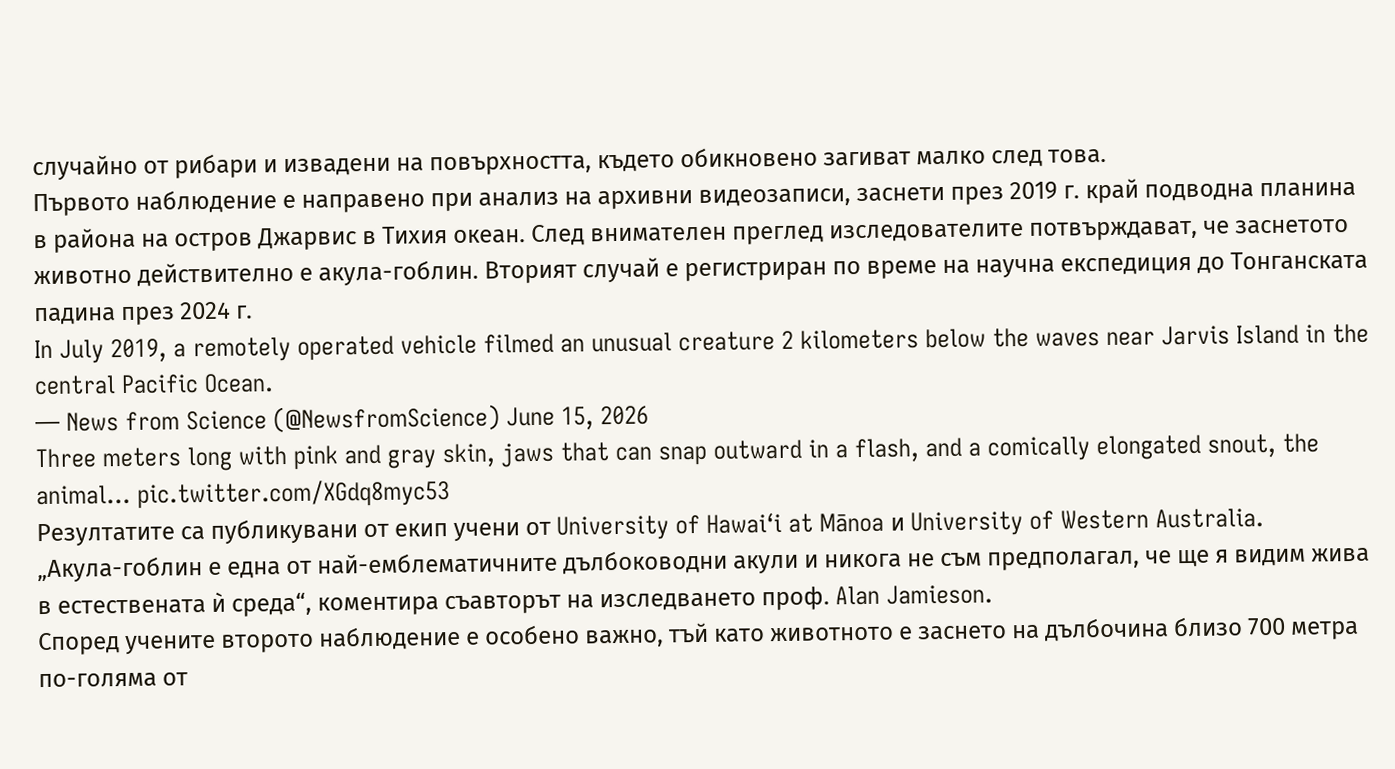случайно от рибари и извадени на повърхността, където обикновено загиват малко след това.
Първото наблюдение е направено при анализ на архивни видеозаписи, заснети през 2019 г. край подводна планина в района на остров Джарвис в Тихия океан. След внимателен преглед изследователите потвърждават, че заснетото животно действително е акула-гоблин. Вторият случай е регистриран по време на научна експедиция до Тонганската падина през 2024 г.
In July 2019, a remotely operated vehicle filmed an unusual creature 2 kilometers below the waves near Jarvis Island in the central Pacific Ocean.
— News from Science (@NewsfromScience) June 15, 2026
Three meters long with pink and gray skin, jaws that can snap outward in a flash, and a comically elongated snout, the animal… pic.twitter.com/XGdq8myc53
Резултатите са публикувани от екип учени от University of Hawaiʻi at Mānoa и University of Western Australia.
„Акула-гоблин е една от най-емблематичните дълбоководни акули и никога не съм предполагал, че ще я видим жива в естествената ѝ среда“, коментира съавторът на изследването проф. Alan Jamieson.
Според учените второто наблюдение е особено важно, тъй като животното е заснето на дълбочина близо 700 метра по-голяма от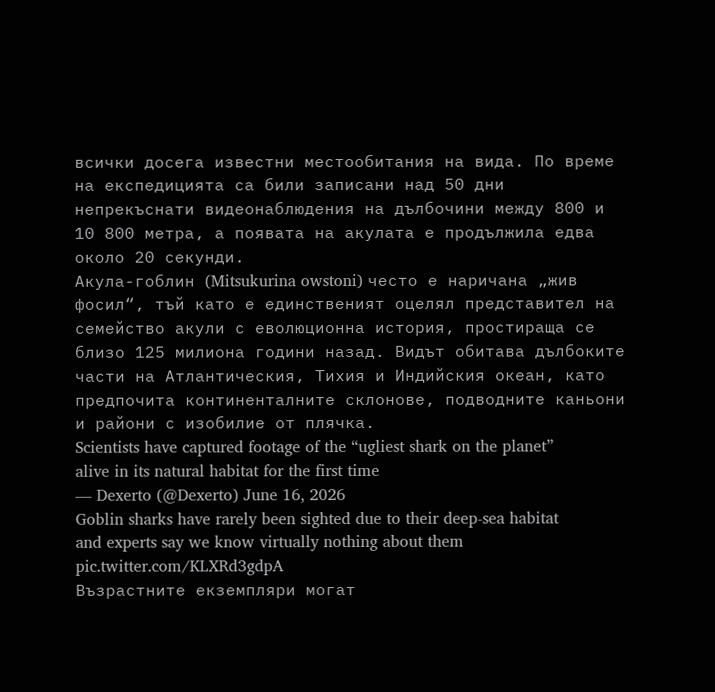всички досега известни местообитания на вида. По време на експедицията са били записани над 50 дни непрекъснати видеонаблюдения на дълбочини между 800 и 10 800 метра, а появата на акулата е продължила едва около 20 секунди.
Акула-гоблин (Mitsukurina owstoni) често е наричана „жив фосил“, тъй като е единственият оцелял представител на семейство акули с еволюционна история, простираща се близо 125 милиона години назад. Видът обитава дълбоките части на Атлантическия, Тихия и Индийския океан, като предпочита континенталните склонове, подводните каньони и райони с изобилие от плячка.
Scientists have captured footage of the “ugliest shark on the planet” alive in its natural habitat for the first time
— Dexerto (@Dexerto) June 16, 2026
Goblin sharks have rarely been sighted due to their deep-sea habitat and experts say we know virtually nothing about them pic.twitter.com/KLXRd3gdpA
Възрастните екземпляри могат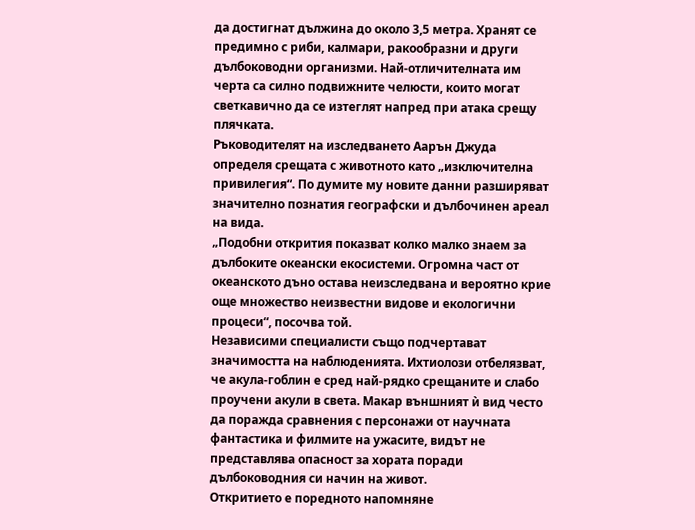да достигнат дължина до около 3,5 метра. Хранят се предимно с риби, калмари, ракообразни и други дълбоководни организми. Най-отличителната им черта са силно подвижните челюсти, които могат светкавично да се изтеглят напред при атака срещу плячката.
Ръководителят на изследването Аарън Джуда определя срещата с животното като „изключителна привилегия“. По думите му новите данни разширяват значително познатия географски и дълбочинен ареал на вида.
„Подобни открития показват колко малко знаем за дълбоките океански екосистеми. Огромна част от океанското дъно остава неизследвана и вероятно крие още множество неизвестни видове и екологични процеси“, посочва той.
Независими специалисти също подчертават значимостта на наблюденията. Ихтиолози отбелязват, че акула-гоблин е сред най-рядко срещаните и слабо проучени акули в света. Макар външният ѝ вид често да поражда сравнения с персонажи от научната фантастика и филмите на ужасите, видът не представлява опасност за хората поради дълбоководния си начин на живот.
Откритието е поредното напомняне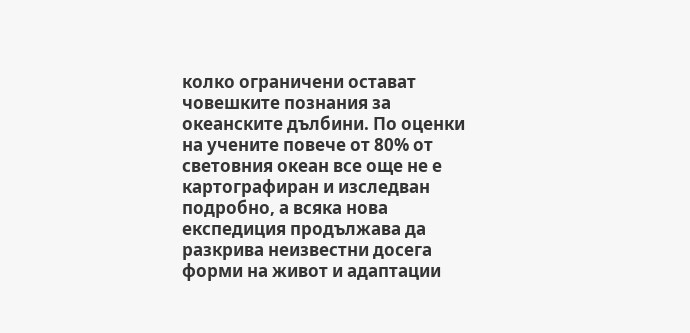колко ограничени остават човешките познания за океанските дълбини. По оценки на учените повече от 80% от световния океан все още не е картографиран и изследван подробно, а всяка нова експедиция продължава да разкрива неизвестни досега форми на живот и адаптации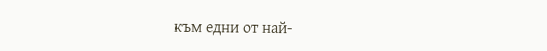към едни от най-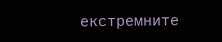екстремните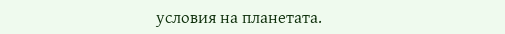условия на планетата.